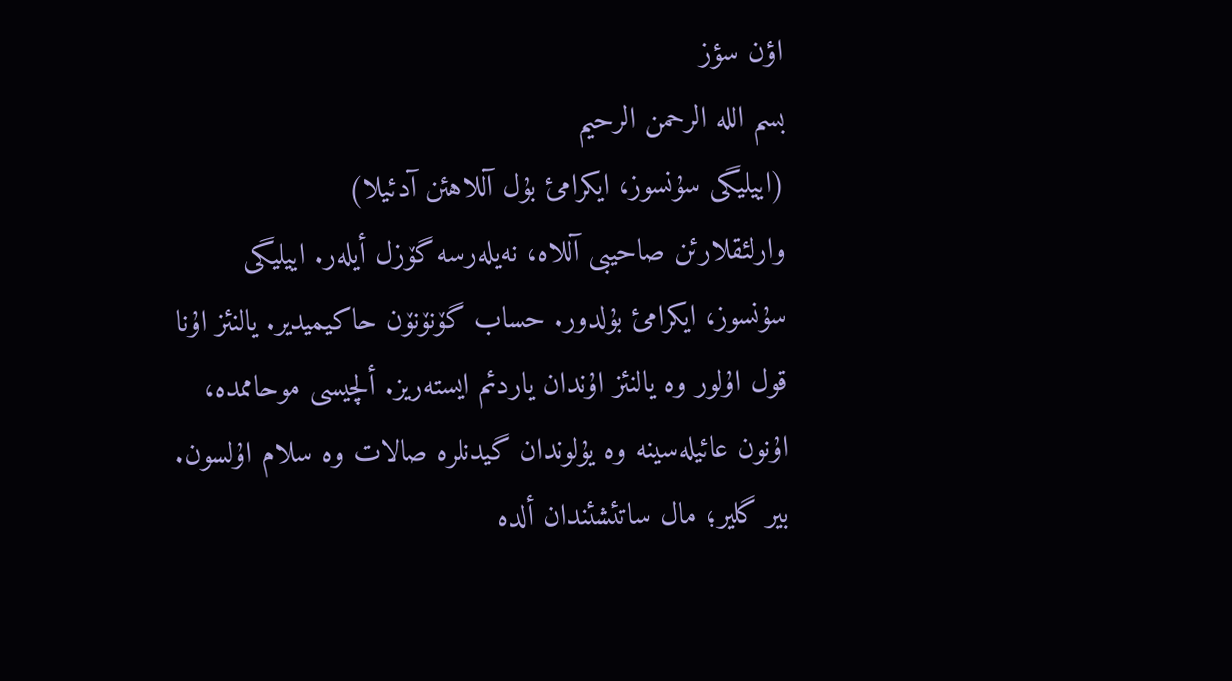اؤن سؤز
بسم اللە الرحمن الرحیم
(اییلیگی سۇنسوز، ایکرامئ بۇل آللاهئن آدئیلا)
وارلئقلارئن صاحیبی آللاە، نەیلەرسە گۆزل أیلەر. اییلیگی سۇنسوز، ایکرامئ بۇلدور. حساب گۆنۆنۆن حاکیمیدیر. یالنئز اۇنا قول اۇلور وە یالنئز اۇندان یاردئم ایستەریز. ألچیسی موحاممدە، اۇنون عائیلەسینە وە یۇلوندان گیدنلرە صالات وە سلام اۇلسون.
بیر گلیر؛ مال ساتئشئندان ألدە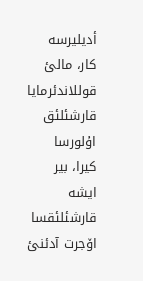أدیلیرسە کار، مالئ قوللاندئرمایا قارشئلئق اۇلورسا کیرا، بیر ایشە قارشئلئقسا اۆجرت آدئنئ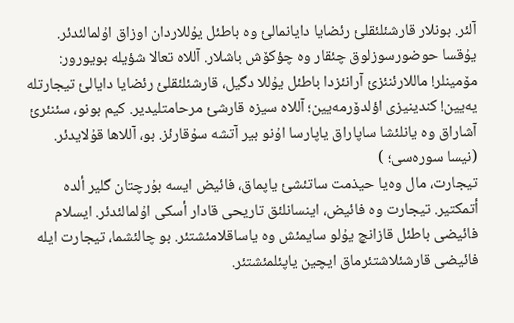آلئر. بونلار قارشئلئقلئ رئضایا دایانمالئ وە باطئل یۇللاردان اوزاق اۇلمالئدئر. یۇقسا حوضورسوزلوق چئقار وە چؤکۆش باشلار. آللاە تعالا شؤیلە بویورور:
مۆمینلر! ماللارئنئزئ آرانئزدا باطئل یۇللا دگیل، قارشئلئقلئ رئضایا دایالئ تیجارتلە یەیین! کندینیزی اؤلدۆرمەیین؛ آللاە سیزە قارشئ مرحامتلیدیر. کیم بونو، سئنئرئ آشاراق وە یانلئشا ساپاراق یاپارسا اۇنو بیر آتشە سۇقارئز. بو، آللاها قۇلایدئر. (نیسا سورەسی؛ )
تیجارت، مال وەیا حیذمت ساتئشئ یاپماق، فائیض ایسە بۇرچتان گلیر ألدە أتمکتیر. تیجارت وە فائیض، اینسانلئق تاریحی قادار أسکی اۇلمالئدئر. ایسلام فائیضی باطئل قازانچ یۇلو سایمئش وە یاساقلامئشتئر. بو چالئشما، تیجارت ایلە فائیضی قارشئلاشتئرماق ایچین یاپئلمئشتئر.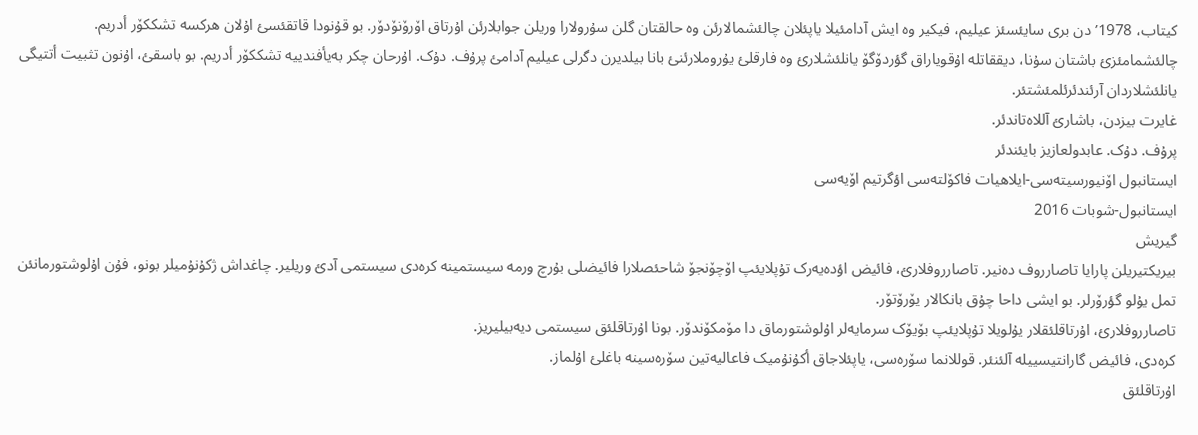کیتاب، 1978’دن بری سایئسئز عیلیم، فیکیر وە ایش آدامئیلا یاپئلان چالئشمالارئن وە حالقتان گلن سۇرولارا وریلن جوابلارئن اۇرتاق اۆرۆنۆدۆر. بو قۇنودا قاتقئسئ اۇلان هرکسە تشککۆر أدریم.
چالئشمامئزئ باشتان سۇنا، دیققاتلە اۇقویاراق گؤردۆگۆ یانلئشلارئ وە فارقلئ یۇروملارئنئ بانا بیلدیرن دگرلی عیلیم آدامئ پرۇف. دۇک. اۇرحان چکر بەیأفندییە تشککۆر أدریم. بو باسقئ، اۇنون تثبیت أتتیگی یانلئشلاردان آرئندئرئلمئشتئر.
غایرت بیزدن، باشارئ آللاەتاندئر.
پرۇف. دۇک. عابدولعازیز بایئندئر
ایستانبول اۆنیورسیتەسی-ایلاهیات فاکۆلتەسی اؤگرتیم اۆیەسی
ایستانبول-شوبات 2016
گیریش
بیریکتیریلن پارایا تاصارروف دەنیر. تاصارروفلارئ، فائیض اؤدەیەرک تۇپلایئپ اۆچۆنجۆ شاحئصلارا فائیضلی بۇرچ ورمە سیستمینە کرەدی سیستمی آدئ وریلیر. چاغداش ژکۇنۇمیلر بونو، فۇن اۇلوشتورمانئن تمل یۇلو گؤرۆرلر. بو ایشی داحا چۇق بانکالار یۆرۆتۆر.
تاصارروفلارئ، اۇرتاقلئقلار یۇلویلا تۇپلایئپ بۆیۆک سرمایەلر اۇلوشتورماق دا مۆمکۆندۆر. بونا اۇرتاقلئق سیستمی دیەبیلیریز.
کرەدی، فائیض گارانتیسییلە آلئنئر. قوللانما سۆرەسی، یاپئلاجاق أکۇنۇمیک فاعالیەتین سۆرەسینە باغلئ اۇلماز.
اۇرتاقلئق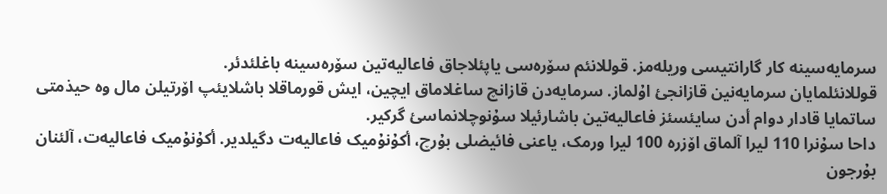سرمایەسینە کار گارانتیسی وریلەمز. قوللانئم سۆرەسی یاپئلاجاق فاعالیەتین سۆرەسینە باغلئدئر.
قوللانئلمایان سرمایەنین قازانجئ اۇلماز. سرمایەدن قازانچ ساغلاماق ایچین، ایش قورماقلا باشلایئپ اۆرتیلن مال وە حیذمتی ساتمایا قادار دوام أدن سایئسئز فاعالیەتین باشارئیلا سۇنوچلانماسئ گرکیر.
داحا سۇنرا 110 لیرا آلماق اۆزرە 100 لیرا ورمک، یاعنی فائیضلی بۇرچ، أکۇنۇمیک فاعالیەت دگیلدیر. أکۇنۇمیک فاعالیەت، آلئنان بۇرجون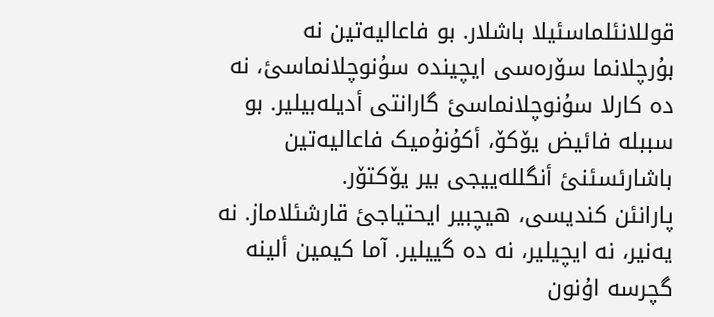قوللانئلماسئیلا باشلار. بو فاعالیەتین نە بۇرچلانما سۆرەسی ایچیندە سۇنوچلانماسئ، نە دە کارلا سۇنوچلانماسئ گارانتی أدیلەبیلیر. بو سببلە فائیض یۆکۆ، أکۇنۇمیک فاعالیەتین باشارئسئنئ أنگللەییجی بیر یۆکتۆر.
پارانئن کندیسی، هیچبیر ایحتیاجئ قارشئلاماز. نە یەنیر، نە ایچیلیر، نە دە گییلیر. آما کیمین ألینە گچرسە اۇنون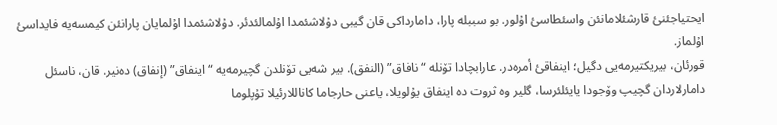ایحتیاجئنئ قارشئلامانئن واسئطاسئ اۇلور. بو سببلە پارا، دامارداکی قان گیبی دۇلاشئمدا اۇلمالئدئر. دۇلاشئمدا اۇلمایان پارانئن کیمسەیە فایداسئ اۇلماز.
قورئان، بیریکتیرمەیی دگیل؛ اینفاقئ أمرەدر. عارابچادا تۆنلە “نافاق” (النفق). بیر شەیی تۆنلدن گچیرمەیە “اینفاق” (إنفاق) دەنیر. قان، ناسئل دامارلاردان گچیپ وۆجودا یایئلئرسا، گلیر وە ثروت دە اینفاق یۇلویلا، یاعنی حارجاما کاناللارئیلا تۇپلوما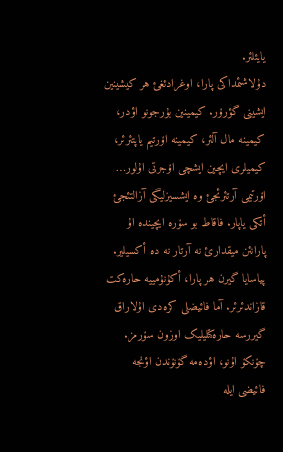یایئلئر.
دۇلاشئمداکی پارا، اوغرادئغئ هر کیشینین ایشینی گؤرۆر. کیمینین بۇرجونو اؤدر، کیمینە مال آلئر، کیمینە اۆرتیم یاپتئرئر، کیمیلری ایچین ایشچی اۆجرتی اۇلور… اۆرتیمی آرتئرئجئ وە ایشسیزلیگی آزالتئجئ أتکی یاپار. فاقاط بو سۆرە ایچیندە اۇ پارانئن میقدارئ نە آرتار نە دە أکسیلیر.
پیاسایا گیرن هر پارا، أکۇنۇمییە حارەکت قازاندئرئر. آما فائیضلی کرەدی اۇلاراق گیررسە حارەکتلیلیک اوزون سۆرمز. چۆنکۆ اۇنو، اؤدەمە گۆنۆندن اؤنجە فائیضی ایلە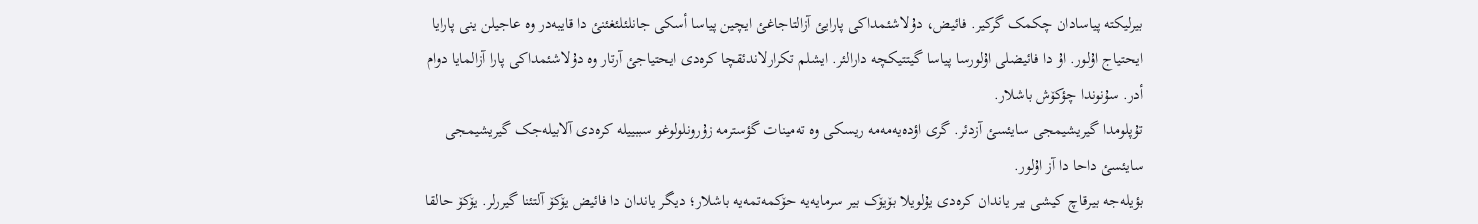بیرلیکتە پیاسادان چکمک گرکیر. فائیض، دۇلاشئمداکی پارایئ آزالتاجاغئ ایچین پیاسا أسکی جانلئلئغئنئ دا قایبەدر وە عاجیلن ینی پارایا ایحتیاج اۇلور. اۇ دا فائیضلی اۇلورسا پیاسا گیتتیکچە دارالئر. ایشلم تکرارلاندئقچا کرەدی ایحتیاجئ آرتار وە دۇلاشئمداکی پارا آزالمایا دوام أدر. سۇنوندا چؤکۆش باشلار.
تۇپلومدا گیریشیمجی سایئسئ آزدئر. گری اؤدەیەمەمە ریسکی وە تەمینات گؤسترمە زۇرونلولوغو سببییلە کرەدی آلابیلەجک گیریشیمجی سایئسئ داحا دا آز اۇلور.
بؤیلەجە بیرقاچ کیشی بیر یاندان کرەدی یۇلویلا بۆیۆک بیر سرمایەیە حۆکمەتمەیە باشلار؛ دیگر یاندان دا فائیض یۆکۆ آلتئنا گیررلر. یۆکۆ حالقا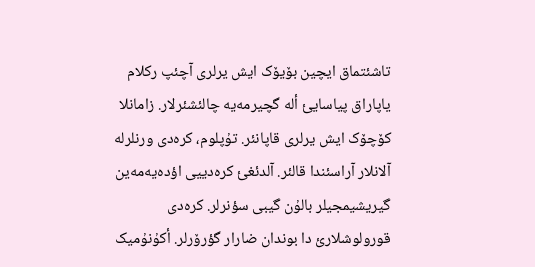تاشئتماق ایچین بۆیۆک ایش یرلری آچئپ رکلام یاپاراق پیاسایئ ألە گچیرمەیە چالئشئرلار. زامانلا کۆچۆک ایش یرلری قاپانئر. تۇپلوم، کرەدی ورنلرلە آلانلار آراسئندا قالئر. آلدئغئ کرەدییی اؤدەیەمەین گیریشیمجیلر بالۇن گیبی سؤنرلر. کرەدی قورولوشلارئ دا بوندان ضارار گؤرۆرلر. أکۇنۇمیک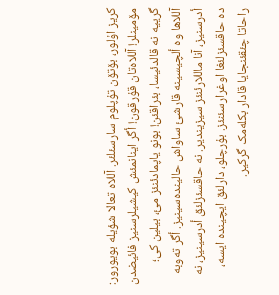کریز اۇلور، بۆتۆن تۇپلوم سارسئلئر. آللاە تعالا شؤیلە بویورور:
مۆمینلر! آللاەتان قۇرقون! أگر اینانمئش کیشیلرسنیز فائیضدن گرییە نە قالدئیسا، بئراقئن! بونو یاپمادئنئز مئ، بیلین کی؛ آللاها وە ألچیسینە قارشئ ساواش حالیندەسینیز. أگر تەوبە أدرسنیز، آنا ماللارئنئز سیزیندیر. نە حاقسئزلئق أدرسینیز، نە دە حاقسئزلئغا اوغرارسئنئز. بۇرچلو، دارلئق ایچیندە ایسە، راحاتا چئقئنجایا قادار بکلەمک گرکیر.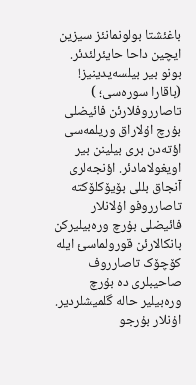باغئشتا بولونمانئز سیزین ایچین داحا حایئرلئدئر. بونو بیر بیلسەیدینیز! (باقارا سورەسی؛ )
تاصارروفلارئن فائیضلی بۇرچ اۇلاراق وریلمەسی اؤتەدن بری بیلینن بیر اویغولامادئر. اؤنجەلری آنجاق بللی بۆیۆکلۆکتە تاصارروفو اۇلانلار فائیضلی بۇرچ ورەبیلیرکن بانکالارئن قورولماسئ ایلە کۆچۆک تاصارروف صاحیبلری دە بۇرچ ورەبیلیر حالە گلمیشلردیر. اۇنلار بۇرجو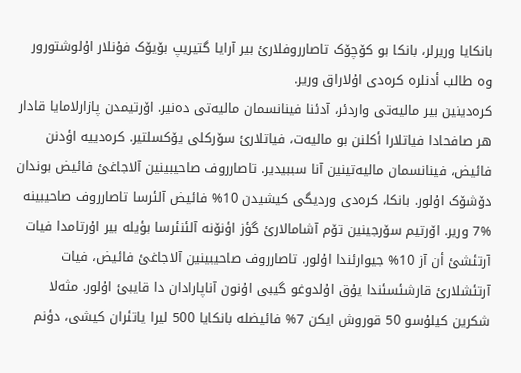بانکایا وریرلر، بانکا بو کۆچۆک تاصارروفلارئ بیر آرایا گتیریپ بۆیۆک فۇنلار اۇلوشتورور وە طالب أدنلرە کرەدی اۇلاراق وریر.
کرەدینین بیر مالیەتی واردئر، آدئنا فینانسمان مالیەتی دەنیر. اۆرتیمدن پازارلامایا قادار هر صافحادا فیاتلارا أکلنن بو مالیەت، فیاتلارئ سۆرکلی یۆکسلتیر. کرەدییە اؤدنن فائیض، فینانسمان مالیەتینین آنا سببیدیر. تاصارروف صاحیبینین آلاجاغئ فائیض بوندان دۆشۆک اۇلور. بانکا، کرەدی وردیگی کیشیدن 10% فائیض آلئرسا تاصارروف صاحیبینە %7 وریر. اۆرتیم سۆرجینین تۆم آشامالارئ گؤز اؤنۆنە آلئنئرسا بؤیلە بیر اۇرتامدا فیات آرتئشئ أن آز 10% جیوارئندا اۇلور. تاصارروف صاحیبینین آلاجاغئ فائیض، فیات آرتئشلارئ قارشئسئندا یۇق اۇلدوغو گیبی اۇنون آناپارادان دا قایبئ اۇلور. مثەلا شکرین کیلۇسو 50 قوروش ایکن 7% فائیضلە بانکایا 500 لیرا یاتئران کیشی، دؤنم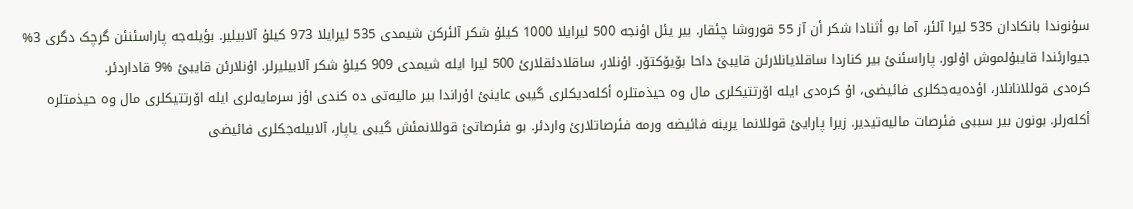سۇنوندا بانکادان 535 لیرا آلئر، آما بو أثنادا شکر أن آز 55 قوروشا چئقار. بیر یئل اؤنجە 500 لیرایلا 1000 کیلۇ شکر آلئرکن شیمدی 535 لیرایلا 973 کیلۇ آلابیلیر. بؤیلەجە پاراسئنئن گرچک دگری 3% جیوارئندا قایبۇلموش اۇلور. پاراسئنئ بیر کناردا ساقلایانلارئن قایبئ داحا بۆیۆکتۆر. اۇنلار، ساقلادئقلارئ 500 لیرا ایلە شیمدی 909 کیلۇ شکر آلابیلیرلر. اۇنلارئن قایبئ %9 قاداردئر.
کرەدی قوللانانلار، اؤدەیەجکلری فائیضی، اۇ کرەدی ایلە اۆرتتیکلری مال وە حیذمتلرە أکلەدیکلری گیبی عاینئ اۇراندا بیر مالیەتی دە کندی اؤز سرمایەلری ایلە اۆرتتیکلری مال وە حیذمتلرە أکلەرلر. بونون بیر سببی فئرصات مالیەتیدیر. زیرا پارایئ قوللانما یرینە فائیضە ورمە فئرصاتلارئ واردئر. بو فئرصاتئ قوللانمئش گیبی یاپار، آلابیلەجکلری فائیضی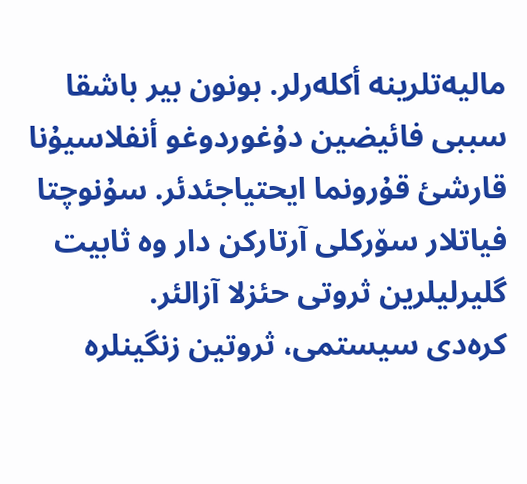مالیەتلرینە أکلەرلر. بونون بیر باشقا سببی فائیضین دۇغوردوغو أنفلاسیۇنا قارشئ قۇرونما ایحتیاجئدئر. سۇنوچتا فیاتلار سۆرکلی آرتارکن دار وە ثابیت گلیرلیلرین ثروتی حئزلا آزالئر.
کرەدی سیستمی، ثروتین زنگینلرە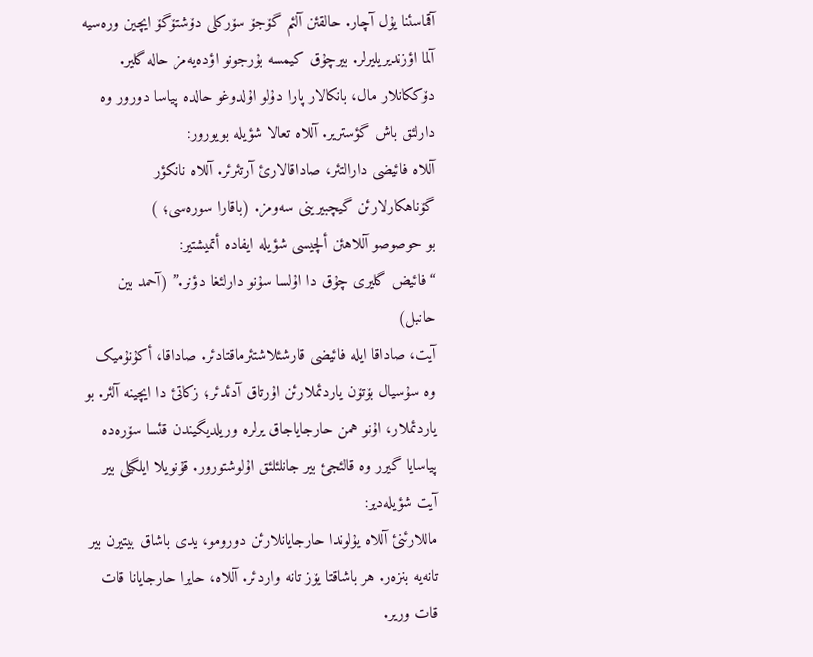آقماسئنا یۇل آچار. حالقئن آلئم گۆجۆ سۆرکلی دۆشتۆگۆ ایچین ورەسیە آلما اؤزندیریلیرلر. بیرچۇق کیمسە بۇرجونو اؤدەیەمز حالە گلیر. دۆککانلار مال، بانکالار پارا دۇلو اۇلدوغو حالدە پیاسا دورور وە دارلئق باش گؤستریر. آللاە تعالا شؤیلە بویورور:
آللاە فائیضی دارالتئر، صاداقالارئ آرتئرئر. آللاە نانکؤر گۆناهکارلارئن گیچبیرینی سەومز. (باقارا سورەسی؛ )
بو حوصوصو آللاهئن ألچیسی شؤیلە ایفادە أتمیشتیر:
“فائیض گلیری چۇق دا اۇلسا سۇنو دارلئغا دؤنر.” (آحمد بین حانبل)
آیت، صاداقا ایلە فائیضی قارشئلاشتئرماقتادئر. صاداقا، أکۇنۇمیک وە سۇسیال بۆتۆن یاردئملارئن اۇرتاق آدئدئر؛ زکاتئ دا ایچینە آلئر. بو یاردئملار، اۇنو همن حارجایاجاق یرلرە وریلدیگیندن قئسا سۆرەدە پیاسایا گیرر وە قالئجئ بیر جانلئلئق اۇلوشتورور. قۇنویلا ایلگیلی بیر آیت شؤیلەدیر:
ماللارئنئ آللاە یۇلوندا حارجایانلارئن دورومو، یدی باشاق بیتیرن بیر تانەیە بنزەر. هر باشاقتا یۆز تانە واردئر. آللاە، حایرا حارجایانا قات قات وریر.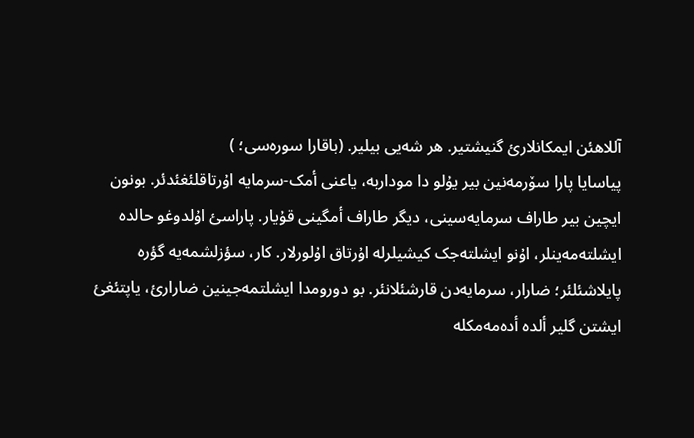آللاهئن ایمکانلارئ گنیشتیر. هر شەیی بیلیر. (باقارا سورەسی؛ )
پیاسایا پارا سۆرمەنین بیر یۇلو دا موداربە، یاعنی أمک-سرمایە اۇرتاقلئغئدئر. بونون ایچین بیر طاراف سرمایەسینی، دیگر طاراف أمگینی قۇیار. پاراسئ اۇلدوغو حالدە ایشلتەمەینلر، اۇنو ایشلتەجک کیشیلرلە اۇرتاق اۇلورلار. کار، سؤزلشمەیە گؤرە پایلاشئلئر؛ ضارار، سرمایەدن قارشئلانئر. بو دورومدا ایشلتمەجینین ضارارئ، یاپتئغئ ایشتن گلیر ألدە أدەمەمکلە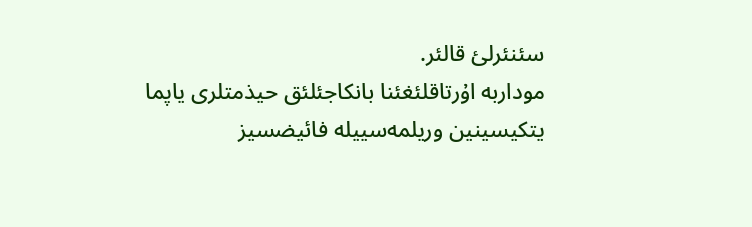سئنئرلئ قالئر.
موداربە اۇرتاقلئغئنا بانکاجئلئق حیذمتلری یاپما یتکیسینین وریلمەسییلە فائیضسیز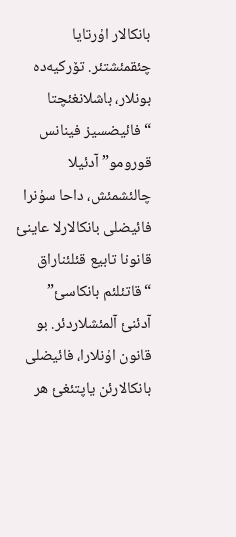بانکالار اۇرتایا چئقمئشتئر. تۆرکیەدە بونلار، باشلانغئچتا “فائیضسیز فینانس قورومو” آدئیلا چالئشمئش، داحا سۇنرا فائیضلی بانکالارلا عاینئ قانونا تابیع قئلئناراق “قاتئلئم بانکاسئ” آدئنئ آلمئشلاردئر. بو قانون اۇنلارا، فائیضلی بانکالارئن یاپتئغئ هر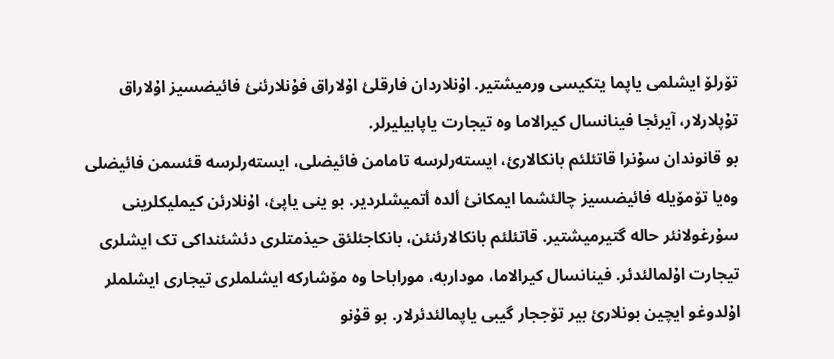تۆرلۆ ایشلمی یاپما یتکیسی ورمیشتیر. اۇنلاردان فارقلئ اۇلاراق فۇنلارئنئ فائیضسیز اۇلاراق تۇپلارلار، آیرئجا فینانسال کیرالاما وە تیجارت یاپابیلیرلر.
بو قانوندان سۇنرا قاتئلئم بانکالارئ، ایستەرلرسە تامامن فائیضلی، ایستەرلرسە قئسمن فائیضلی وەیا تۆمۆیلە فائیضسیز چالئشما ایمکانئ ألدە أتمیشلردیر. بو ینی یاپئ، اۇنلارئن کیملیکلرینی سۇرغولانئر حالە گتیرمیشتیر. قاتئلئم بانکالارئنئن، بانکاجئلئق حیذمتلری دئشئنداکی تک ایشلری تیجارت اۇلمالئدئر. فینانسال کیرالاما، موداربە، موراباحا وە مۆشارکە ایشلملری تیجاری ایشلملر اۇلدوغو ایچین بونلارئ بیر تۆججار گیبی یاپمالئدئرلار. بو قۇنو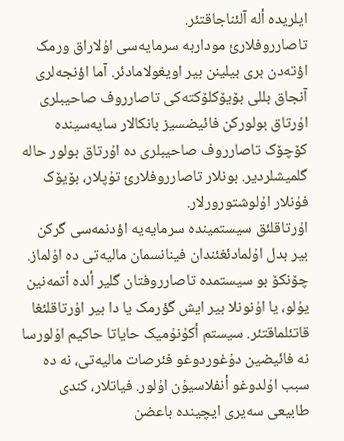ایلریدە ألە آلئناجاقتئر.
تاصارروفلارئ موداربە سرمایەسی اۇلاراق ورمک اؤتەدن بری بیلینن بیر اویغولامادئر. آما اؤنجەلری آنجاق بللی بۆیۆکلۆکتەکی تاصارروف صاحیبلری اۇرتاق بولورکن فائیضسیز بانکالار سایەسیندە کۆچۆک تاصارروف صاحیبلری دە اۇرتاق بولور حالە گلمیشلردیر. بونلار تاصارروفلارئ تۇپلار، بۆیۆک فۇنلار اۇلوشتورورلار.
اۇرتاقلئق سیستمیندە سرمایەیە اؤدنمەسی گرکن بیر بدل اۇلمادئغئندان فینانسمان مالیەتی دە اۇلماز. چۆنکۆ بو سیستمدە تاصارروفتان گلیر ألدە أتمەنین یۇلو، یا اۇنونلا بیر ایش گؤرمک یا دا بیر اۇرتاقلئغا قاتئلماقتئر. سیستم أکۇنۇمیک حایاتا حاکیم اۇلورسا نە فائیضین دۇغوردوغو فئرصات مالیەتی، نە دە سبب اۇلدوغو أنفلاسیۇن اۇلور. فیاتلار، کندی طابیعی سەیری ایچیندە باعضن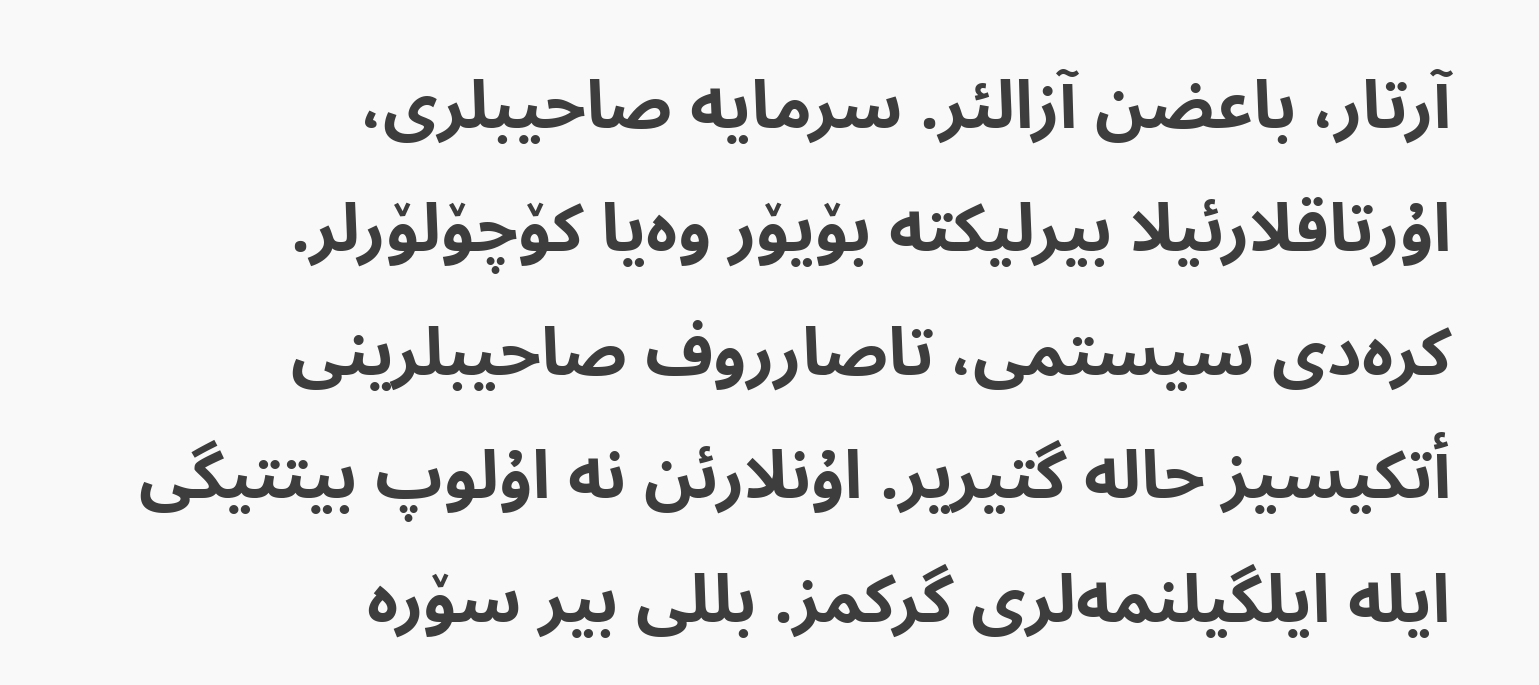آرتار، باعضن آزالئر. سرمایە صاحیبلری، اۇرتاقلارئیلا بیرلیکتە بۆیۆر وەیا کۆچۆلۆرلر.
کرەدی سیستمی، تاصارروف صاحیبلرینی أتکیسیز حالە گتیریر. اۇنلارئن نە اۇلوپ بیتتیگی ایلە ایلگیلنمەلری گرکمز. بللی بیر سۆرە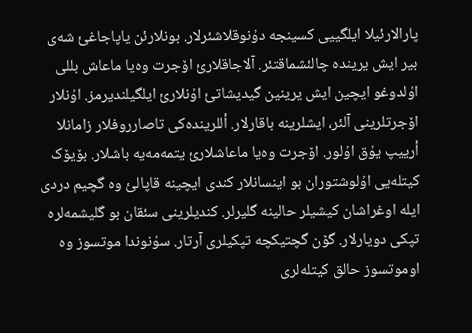پارالارئیلا ایلگییی کسینجە دۇنوقلاشئرلار. بونلارئن یاپاجاغئ شەی بیر ایش یریندە چالئشماقتئر. آلاجاقلارئ اۆجرت وەیا ماعاش بللی اۇلدوغو ایچین ایش یرینین گیدیشاتئ اۇنلارئ ایلگیلندیرمز. اۇنلار اۆجرتلرینی آلئر، ایشلرینە باقارلار. أللریندەکی تاصارروفلار زامانلا أرییپ یۇق اۇلور. اۆجرت وەیا ماعاشلارئ یتمەمەیە باشلار. بۆیۆک کیتلەیی اۇلوشتوران بو اینسانلار کندی ایچینە قاپالئ وە گچیم دردی ایلە اوغراشان کیشیلر حالینە گلیرلر. کندیلرینی سئقان بو گلیشمەلرە تپکی دویارلار. گۆن گچتیکچە تپکیلری آرتار. سۇنوندا موتسوز وە اوموتسوز حالق کیتلەلری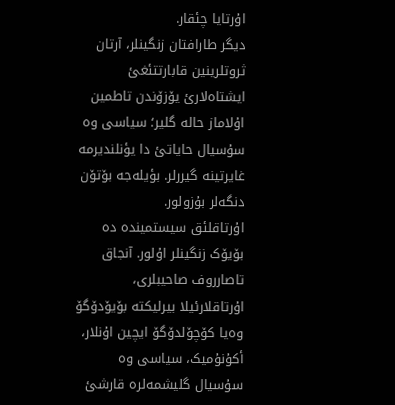اۇرتایا چئقار.
دیگر طارافتان زنگینلر، آرتان ثروتلرینین قابارتتئغئ ایشتاەلارئ یۆزۆندن تاطمین اۇلاماز حالە گلیر؛ سیاسی وە سۇسیال حایاتئ دا یؤنلندیرمە غایرتینە گیررلر. بؤیلەجە بۆتۆن دنگەلر بۇزولور.
اۇرتاقلئق سیستمیندە دە بۆیۆک زنگینلر اۇلور. آنجاق تاصارروف صاحیبلری، اۇرتاقلارئیلا بیرلیکتە بۆیۆدۆگۆ وەیا کۆچۆلدۆگۆ ایچین اۇنلار، أکۇنۇمیک، سیاسی وە سۇسیال گلیشمەلرە قارشئ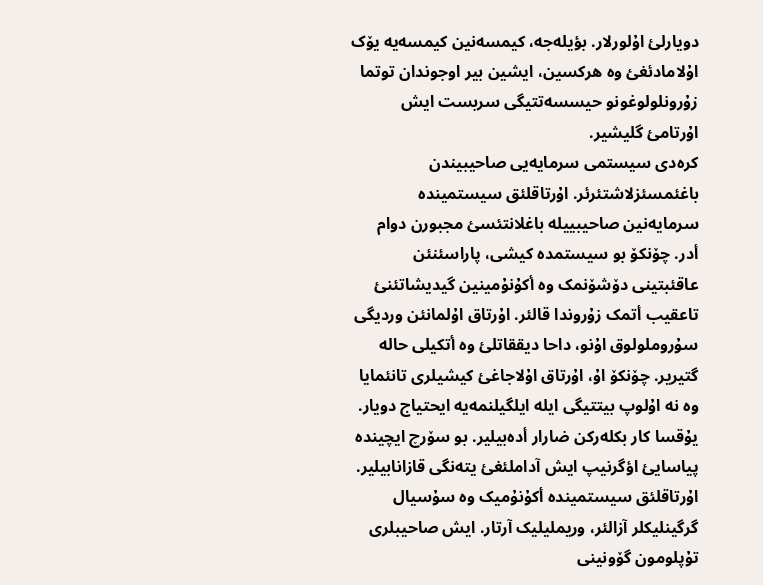دویارلئ اۇلورلار. بؤیلەجە، کیمسەنین کیمسەیە یۆک اۇلامادئغئ وە هرکسین، ایشین بیر اوجوندان توتما زۇرونلولوغونو حیسسەتتیگی سربست ایش اۇرتامئ گلیشیر.
کرەدی سیستمی سرمایەیی صاحیبیندن باغئمسئزلاشتئرئر. اۇرتاقلئق سیستمیندە سرمایەنین صاحیبییلە باغلانتئسئ مجبورن دوام أدر. چۆنکۆ بو سیستمدە کیشی، پاراسئنئن عاقئبتینی دۆشۆنمک وە أکۇنۇمینین گیدیشاتئنئ تاعقیب أتمک زۇروندا قالئر. اۇرتاق اۇلمانئن وردیگی سۇروملولوق اۇنو، داحا دیققاتلئ وە أتکیلی حالە گتیریر. چۆنکۆ اۇ، اۇرتاق اۇلاجاغئ کیشیلری تانئمایا وە نە اۇلوپ بیتتیگی ایلە ایلگیلنمەیە ایحتیاج دویار. یۇقسا کار بکلەرکن ضارار أدەبیلیر. بو سۆرچ ایچیندە پیاسایئ اؤگرنیپ ایش آداملئغئ یتەنگی قازانابیلیر.
اۇرتاقلئق سیستمیندە أکۇنۇمیک وە سۇسیال گرگینلیکلر آزالئر، وریملیلیک آرتار. ایش صاحیبلری تۇپلومون گۆونینی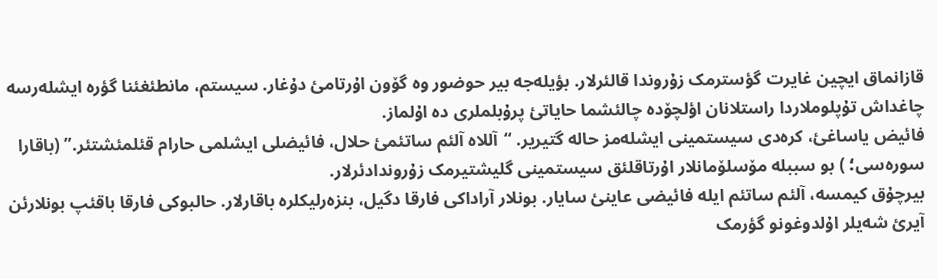قازانماق ایچین غایرت گؤسترمک زۇروندا قالئرلار. بؤیلەجە بیر حوضور وە گۆون اۇرتامئ دۇغار. سیستم، مانطئغئنا گؤرە ایشلەرسە چاغداش تۇپلوملاردا راستلانان اؤلچۆدە چالئشما حایاتئ پرۇبلملری دە اۇلماز.
فائیض یاساغئ، کرەدی سیستمینی ایشلەمز حالە گتیریر. “آللاە آلئم ساتئمئ حلال، فائیضلی ایشلمی حارام قئلمئشتئر.” (باقارا سورەسی؛ ) بو سببلە مۆسلۆمانلار اۇرتاقلئق سیستمینی گلیشتیرمک زۇروندادئرلار.
بیرچۇق کیمسە، آلئم ساتئم ایلە فائیضی عاینئ سایار. بونلار آراداکی فارقا دگیل، بنزەرلیکلرە باقارلار. حالبوکی فارقا باقئپ بونلارئن آیرئ شەیلر اۇلدوغونو گؤرمک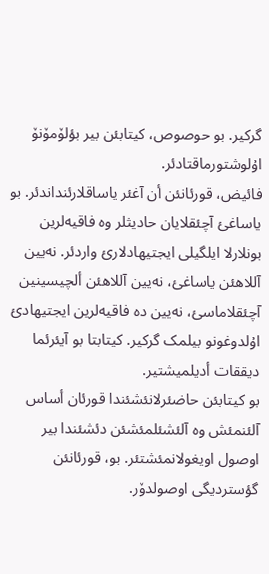گرکیر. بو حوصوص، کیتابئن بیر بؤلۆمۆنۆ اۇلوشتورماقتادئر.
فائیض، قورئانئن أن آغئر یاساقلارئنداندئر. بو یاساغئ آچئقلایان حادیثلر وە فاقیەلرین بونلارلا ایلگیلی ایجتیهادلارئ واردئر. نەیین آللاهئن یاساغئ، نەیین آللاهئن ألچیسینین آچئقلاماسئ، نەیین دە فاقیەلرین ایجتیهادئ اۇلدوغونو بیلمک گرکیر. کیتابتا بو آیئرئما دیققات أدیلمیشتیر.
بو کیتابئن حاضئرلانئشئندا قورئان أساس آلئنمئش وە آلئشئلمئشئن دئشئندا بیر اوصول اویغولانمئشتئر. بو، قورئانئن گؤستردیگی اوصولدۆر.